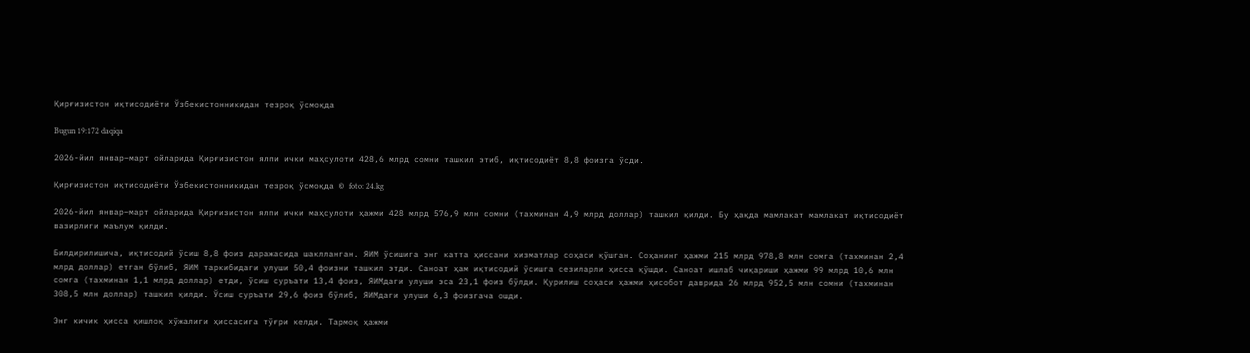Қирғизистон иқтисодиёти Ўзбекистонникидан тезроқ ўсмоқда

Bugun 19:172 daqiqa

2026-йил январ–март ойларида Қирғизистон ялпи ички маҳсулоти 428,6 млрд сомни ташкил этиб, иқтисодиёт 8,8 фоизга ўсди.

Қирғизистон иқтисодиёти Ўзбекистонникидан тезроқ ўсмоқда © foto: 24.kg

2026-йил январ–март ойларида Қирғизистон ялпи ички маҳсулоти ҳажми 428 млрд 576,9 млн сомни (тахминан 4,9 млрд доллар) ташкил қилди. Бу ҳақда мамлакат мамлакат иқтисодиёт вазирлиги маълум қилди.

Билдирилишича, иқтисодий ўсиш 8,8 фоиз даражасида шаклланган. ЯИМ ўсишига энг катта ҳиссани хизматлар соҳаси қўшган. Соҳанинг ҳажми 215 млрд 978,8 млн сомга (тахминан 2,4 млрд доллар) етган бўлиб, ЯИМ таркибидаги улуши 50,4 фоизни ташкил этди. Саноат ҳам иқтисодий ўсишга сезиларли ҳисса қўшди. Саноат ишлаб чиқариши ҳажми 99 млрд 10,6 млн сомга (тахминан 1,1 млрд доллар) етди, ўсиш суръати 13,4 фоиз, ЯИМдаги улуши эса 23,1 фоиз бўлди. Қурилиш соҳаси ҳажми ҳисобот даврида 26 млрд 952,5 млн сомни (тахминан 308,5 млн доллар) ташкил қилди. Ўсиш суръати 29,6 фоиз бўлиб, ЯИМдаги улуши 6,3 фоизгача ошди.

Энг кичик ҳисса қишлоқ хўжалиги ҳиссасига тўғри келди. Тармоқ ҳажми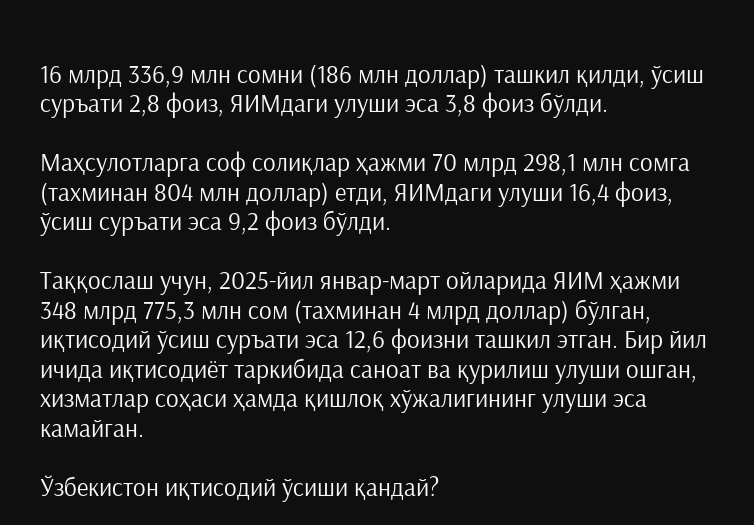16 млрд 336,9 млн сомни (186 млн доллар) ташкил қилди, ўсиш суръати 2,8 фоиз, ЯИМдаги улуши эса 3,8 фоиз бўлди.

Маҳсулотларга соф солиқлар ҳажми 70 млрд 298,1 млн сомга (тахминан 804 млн доллар) етди, ЯИМдаги улуши 16,4 фоиз, ўсиш суръати эса 9,2 фоиз бўлди.

Таққослаш учун, 2025-йил январ-март ойларида ЯИМ ҳажми 348 млрд 775,3 млн сом (тахминан 4 млрд доллар) бўлган, иқтисодий ўсиш суръати эса 12,6 фоизни ташкил этган. Бир йил ичида иқтисодиёт таркибида саноат ва қурилиш улуши ошган, хизматлар соҳаси ҳамда қишлоқ хўжалигининг улуши эса камайган.

Ўзбекистон иқтисодий ўсиши қандай?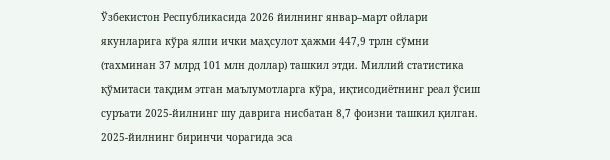Ўзбекистон Республикасида 2026 йилнинг январ–март ойлари якунларига кўра ялпи ички маҳсулот ҳажми 447,9 трлн сўмни (тахминан 37 млрд 101 млн доллар) ташкил этди. Миллий статистика қўмитаси тақдим этган маълумотларга кўра, иқтисодиётнинг реал ўсиш суръати 2025-йилнинг шу даврига нисбатан 8,7 фоизни ташкил қилган. 2025-йилнинг биринчи чорагида эса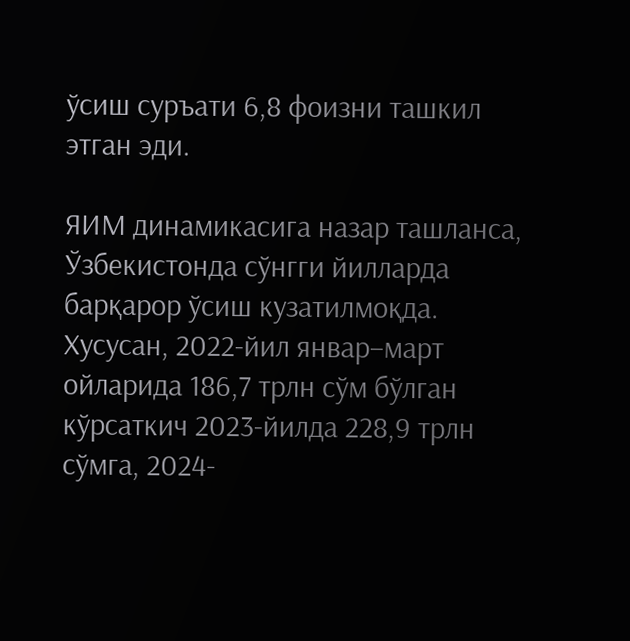ўсиш суръати 6,8 фоизни ташкил этган эди.

ЯИМ динамикасига назар ташланса, Ўзбекистонда сўнгги йилларда барқарор ўсиш кузатилмоқда. Хусусан, 2022-йил январ–март ойларида 186,7 трлн сўм бўлган кўрсаткич 2023-йилда 228,9 трлн сўмга, 2024-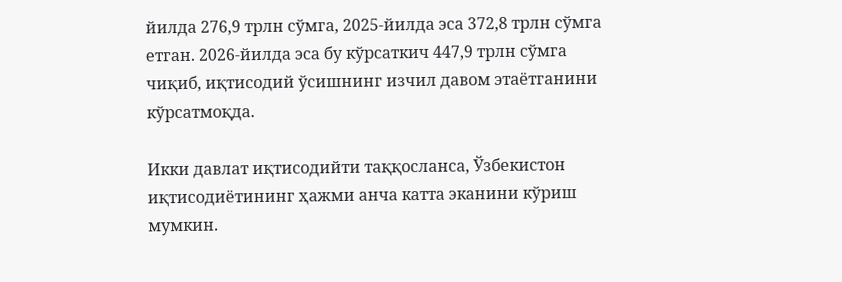йилда 276,9 трлн сўмга, 2025-йилда эса 372,8 трлн сўмга етган. 2026-йилда эса бу кўрсаткич 447,9 трлн сўмга чиқиб, иқтисодий ўсишнинг изчил давом этаётганини кўрсатмоқда.

Икки давлат иқтисодийти таққосланса, Ўзбекистон иқтисодиётининг ҳажми анча катта эканини кўриш мумкин.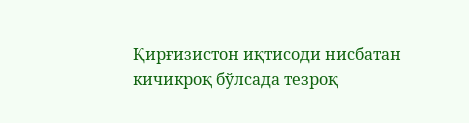Қирғизистон иқтисоди нисбатан кичикроқ бўлсада тезроқ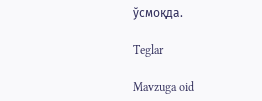ўсмоқда.

Teglar

Mavzuga oid